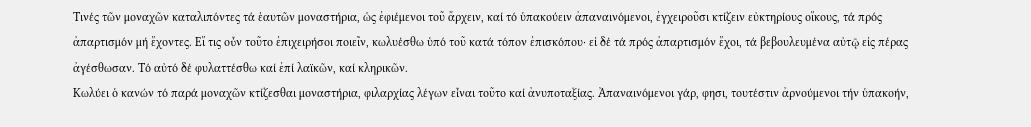Τινές τῶν μοναχῶν καταλιπόντες τά ἑαυτῶν μοναστήρια, ὡς ἐφιέμενοι τοῦ ἄρχειν, καί τό ὑπακούειν ἀπαναινόμενοι, ἐγχειροῦσι κτίζειν εὐκτηρίους οἴκους, τά πρός ἀπαρτισμόν μή ἔχοντες. Εἴ τις οὖν τοῦτο ἐπιχειρήσοι ποιεῖν, κωλυέσθω ὑπό τοῦ κατά τόπον ἐπισκόπου· εἰ δέ τά πρός ἀπαρτισμόν ἔχοι, τά βεβουλευμένα αὐτῷ εἰς πέρας ἀγέσθωσαν. Τό αὐτό δέ φυλαττέσθω καί ἐπί λαϊκῶν, καί κληρικῶν.
Κωλύει ὁ κανών τό παρά μοναχῶν κτίζεσθαι μοναστήρια, φιλαρχίας λέγων εἶναι τοῦτο καί ἀνυποταξίας. Ἀπαναινόμενοι γάρ, φησι, τουτέστιν ἀρνούμενοι τήν ὑπακοήν,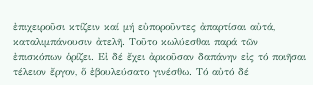ἐπιχειροῦσι κτίζειν καί μή εὐποροῦντες ἀπαρτίσαι αὐτά, καταλιμπάνουσιν ἀτελῆ. Τοῦτο κωλύεσθαι παρά τῶν ἐπισκόπων ὁρίζει. Εἰ δέ ἔχει ἀρκοῦσαν δαπάνην εἰς τό ποιῆσαι τέλειον ἔργον, ὅ ἐβουλεύσατο γινέσθω. Τό αὐτό δέ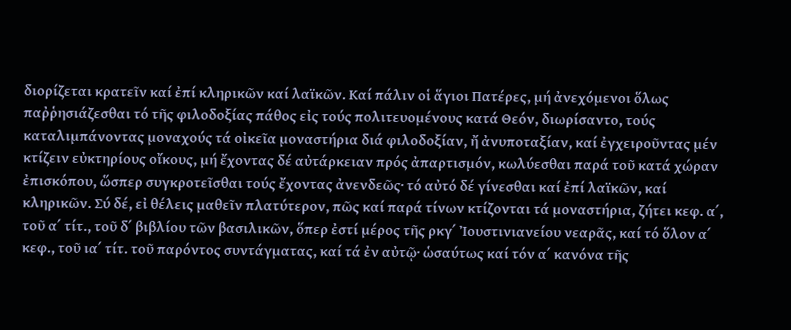διορίζεται κρατεῖν καί ἐπί κληρικῶν καί λαϊκῶν. Καί πάλιν οἱ ἅγιοι Πατέρες, μή ἀνεχόμενοι ὅλως παῤῥησιάζεσθαι τό τῆς φιλοδοξίας πάθος εἰς τούς πολιτευομένους κατά Θεόν, διωρίσαντο, τούς καταλιμπάνοντας μοναχούς τά οἰκεῖα μοναστήρια διά φιλοδοξίαν, ἤ ἀνυποταξίαν, καί ἐγχειροῦντας μέν κτίζειν εὐκτηρίους οἴκους, μή ἔχοντας δέ αὐτάρκειαν πρός ἀπαρτισμόν, κωλύεσθαι παρά τοῦ κατά χώραν ἐπισκόπου, ὥσπερ συγκροτεῖσθαι τούς ἔχοντας ἀνενδεῶς∙ τό αὐτό δέ γίνεσθαι καί ἐπί λαϊκῶν, καί κληρικῶν. Σύ δέ, εἰ θέλεις μαθεῖν πλατύτερον, πῶς καί παρά τίνων κτίζονται τά μοναστήρια, ζήτει κεφ. α΄, τοῦ α΄ τίτ., τοῦ δ΄ βιβλίου τῶν βασιλικῶν, ὅπερ ἐστί μέρος τῆς ρκγ΄ Ἰουστινιανείου νεαρᾶς, καί τό ὅλον α΄ κεφ., τοῦ ια΄ τίτ. τοῦ παρόντος συντάγματας, καί τά ἐν αὐτῷ∙ ὡσαύτως καί τόν α΄ κανόνα τῆς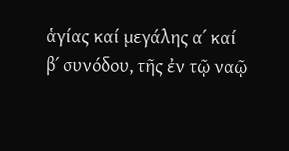ἁγίας καί μεγάλης α΄ καί β΄ συνόδου, τῆς ἐν τῷ ναῷ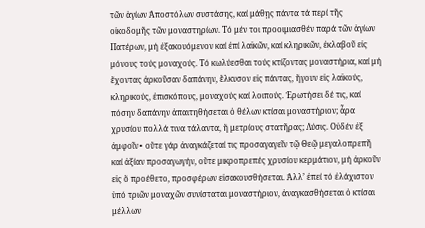τῶν ἁγίων Ἀποστόλων συστάσης, καί μάθῃς πάντα τά περί τῆς οἰκοδομῆς τῶν μοναστηρίων. Τό μέν τοι προοιμιασθέν παρά τῶν ἁγίων Πατέρων, μή ἐξακουόμενον καί ἐπί λαϊκῶν, καί κληρικῶν, ἐκλαβοῦ εἰς μόνους τούς μοναχούς. Τό κωλύεσθαι τούς κτίζοντας μοναστήρια, καί μή ἔχοντας ἀρκοῦσαν δαπάνην, ἕλκυσον εἰς πάντας, ἤγουν εἰς λαϊκούς, κληρικούς, ἐπισκόπους, μοναχούς καί λοιπούς. Ἐρωτήσει δέ τις, καί πόσην δαπάνην ἀπαιτηθήσεται ὁ θέλων κτίσαι μοναστήριον; ἆρα χρυσίου πολλά τινα τάλαντα, ἤ μετρίους στατῆρας; Λύσις. Οὐδέν ἐξ ἀμφοῖν∙ οὔτε γάρ ἀναγκάζεταί τις προσαγαγεῖν τῷ Θεῷ μεγαλοπρεπῆ καί ἀξίαν προσαγωγήν, οὔτε μικροπρεπές χρυσίου κερμάτιον, μή ἀρκοῦν εἰς ὅ προέθετο, προσφέρων εἰσακουσθήσεται. Ἀλλ’ ἐπεί τό ἐλάχιστον ὑπό τριῶν μοναχῶν συνίσταται μοναστήριον, ἀναγκασθήσεται ὁ κτίσαι μέλλων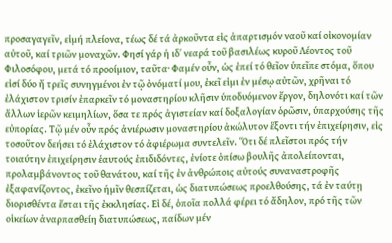προσαγαγεῖν, εἰμή πλείονα, τέως δέ τά ἀρκοῦντα εἰς ἀπαρτισμόν ναοῦ καί οἰκονομίαν αὐτοῦ, καί τριῶν μοναχῶν. Φησί γάρ ἡ ιδ΄ νεαρά τοῦ βασιλέως κυροῦ Λέοντος τοῦ Φιλοσόφου, μετά τό προοίμιον, ταῦτα∙ Φαμέν οὖν, ὡς ἐπεί τό θεῖον ὑπεῖπε στόμα, ὅπου εἰσί δύο ἤ τρεῖς συνηγμένοι ἐν τῷ ὀνόματί μου, ἐκεῖ εἰμι ἐν μέσῳ αὐτῶν, χρῆναι τό ἐλάχιστον τρισίν ἐπαρκεῖν τό μοναστηρίου κλῆσιν ὑποδυόμενον ἔργον, δηλονότι καί τῶν ἄλλων ἱερῶν κειμηλίων, ὅσα τε πρός ἀγιστείαν καί δοξαλογίαν ὁρῶσιν, ὑπαρχούσης τῆς εὐπορίας. Τῷ μέν οὖν πρός ἀνιέρωσιν μοναστηρίου ἀκώλυτον ἕξοντι τήν ἐπιχείρησιν, εἰς τοσοῦτον δεήσει τό ἐλάχιστον τό ἀφιέρωμα συντελεῖν. Ὅτι δέ πλεῖστοι πρός τήν τοιαύτην ἐπιχείρησιν ἑαυτούς ἐπιδιδόντες, ἐνίοτε ὀπίσω βουλῆς ἀπολείπονται, προλαμβάνοντος τοῦ θανάτου, καί τῆς ἐν ἀνθρώποις αὐτούς συναναστροφῆς ἐξαφανίζοντος, ἐκεῖνο ἡμῖν θεσπίζεται, ὡς διατυπώσεως προελθούσης, τά ἐν ταύτῃ διορισθέντα ἔσται τῆς ἐκκλησίας. Εἰ δέ, ὁποῖα πολλά φέρει τό ἄδηλον, πρό τῆς τῶν οἰκείων ἀναρπασθείη διατυπώσεως, παίδων μέν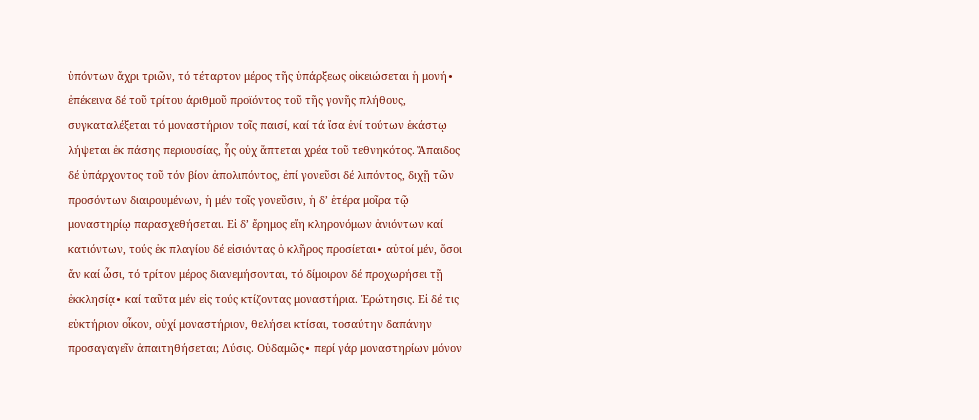ὑπόντων ἄχρι τριῶν, τό τέταρτον μέρος τῆς ὑπάρξεως οἰκειώσεται ἡ μονή∙ ἐπέκεινα δέ τοῦ τρίτου άριθμοῦ προϊόντος τοῦ τῆς γονῆς πλήθους, συγκαταλέξεται τό μοναστήριον τοῖς παισί, καί τά ἴσα ἑνί τούτων ἑκάστῳ λήψεται ἐκ πάσης περιουσίας, ἧς οὐχ ἅπτεται χρέα τοῦ τεθνηκότος. Ἄπαιδος δέ ὑπάρχοντος τοῦ τόν βίον ἀπολιπόντος, ἐπί γονεῦσι δέ λιπόντος, διχῇ τῶν προσόντων διαιρουμένων, ἡ μέν τοῖς γονεῦσιν, ἡ δ’ ἑτέρα μοῖρα τῷ μοναστηρίῳ παρασχεθήσεται. Εἰ δ’ ἔρημος εἴη κληρονόμων ἀνιόντων καί κατιόντων, τούς ἐκ πλαγίου δέ εἰσιόντας ὁ κλῆρος προσίεται∙ αὐτοί μέν, ὅσοι ἄν καί ὦσι, τό τρίτον μέρος διανεμήσονται, τό δίμοιρον δέ προχωρήσει τῇ ἐκκλησίᾳ∙ καί ταῦτα μέν εἰς τούς κτίζοντας μοναστήρια. Ἐρώτησις. Εἰ δέ τις εὐκτήριον οἶκον, οὐχί μοναστήριον, θελήσει κτίσαι, τοσαύτην δαπάνην προσαγαγεῖν ἀπαιτηθήσεται; Λύσις. Οὐδαμῶς∙ περί γάρ μοναστηρίων μόνον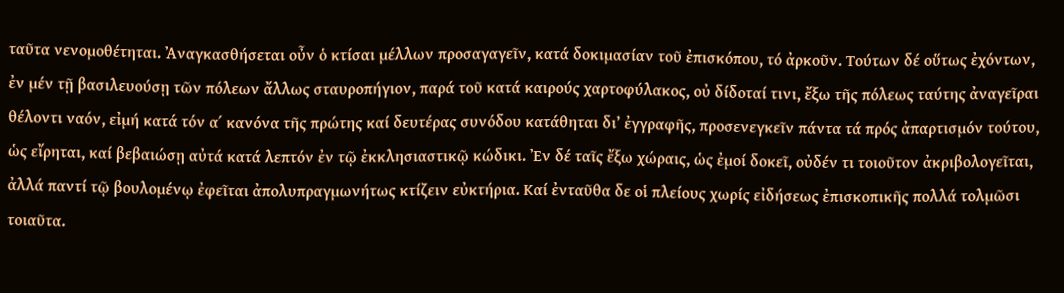ταῦτα νενομοθέτηται. Ἀναγκασθήσεται οὖν ὁ κτίσαι μέλλων προσαγαγεῖν, κατά δοκιμασίαν τοῦ ἐπισκόπου, τό ἀρκοῦν. Τούτων δέ οὕτως ἐχόντων, ἐν μέν τῇ βασιλευούσῃ τῶν πόλεων ἄλλως σταυροπήγιον, παρά τοῦ κατά καιρούς χαρτοφύλακος, οὐ δίδοταί τινι, ἔξω τῆς πόλεως ταύτης ἀναγεῖραι θέλοντι ναόν, εἰμή κατά τόν α΄ κανόνα τῆς πρώτης καί δευτέρας συνόδου κατάθηται δι’ ἐγγραφῆς, προσενεγκεῖν πάντα τά πρός ἀπαρτισμόν τούτου, ὡς εἴρηται, καί βεβαιώσῃ αὐτά κατά λεπτόν ἐν τῷ ἐκκλησιαστικῷ κώδικι. Ἐν δέ ταῖς ἔξω χώραις, ὡς ἐμοί δοκεῖ, οὐδέν τι τοιοῦτον ἀκριβολογεῖται, ἀλλά παντί τῷ βουλομένῳ ἐφεῖται ἀπολυπραγμωνήτως κτίζειν εὐκτήρια. Καί ἐνταῦθα δε οἱ πλείους χωρίς εἰδήσεως ἐπισκοπικῆς πολλά τολμῶσι τοιαῦτα.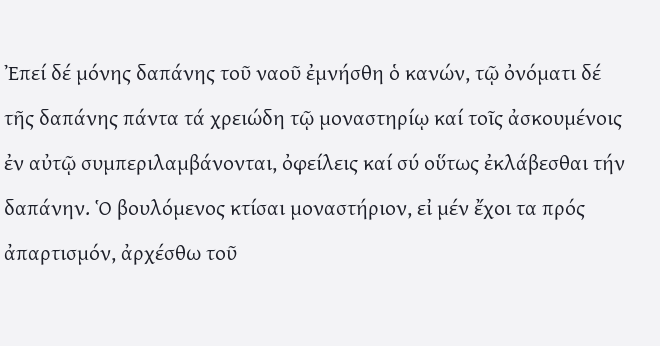Ἐπεί δέ μόνης δαπάνης τοῦ ναοῦ ἐμνήσθη ὁ κανών, τῷ ὀνόματι δέ τῆς δαπάνης πάντα τά χρειώδη τῷ μοναστηρίῳ καί τοῖς ἀσκουμένοις ἐν αὐτῷ συμπεριλαμβάνονται, ὀφείλεις καί σύ οὕτως ἐκλάβεσθαι τήν δαπάνην. Ὁ βουλόμενος κτίσαι μοναστήριον, εἰ μέν ἔχοι τα πρός ἀπαρτισμόν, ἀρχέσθω τοῦ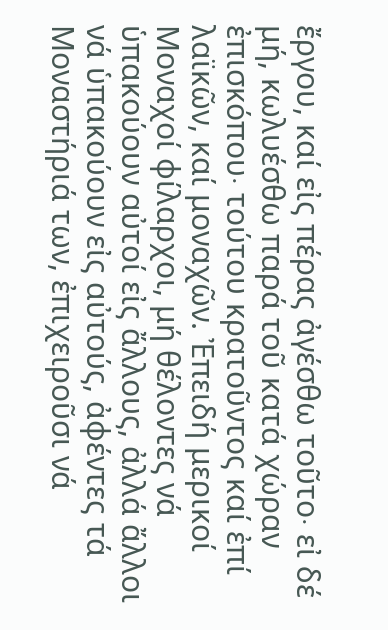ἔργου, καί εἰς πέρας ἀγέσθω τοῦτο∙ εἰ δέ μή, κωλυέσθω παρά τοῦ κατά χώραν ἐπισκόπου∙ τούτου κρατοῦντος καί ἐπί λαϊκῶν, καί μοναχῶν. Ἐπειδή μερικοί Μοναχοί φίλαρχοι, μή θέλοντες νά ὑπακούουν αὐτοί εἰς ἄλλους, ἀλλά ἄλλοι νά ὑπακούουν εἰς αὐτούς, ἀφέντες τά Μοναστήριά των, ἐπιχειροῦσι νά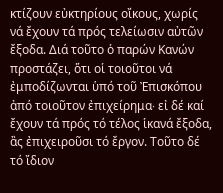κτίζουν εὐκτηρίους οἴκους, χωρίς νά ἔχουν τά πρός τελείωσιν αὐτῶν ἔξοδα. Διά τοῦτο ὁ παρών Κανών προστάζει, ὅτι οἱ τοιοῦτοι νά ἐμποδίζωνται ὑπό τοῦ Ἐπισκόπου ἀπό τοιοῦτον ἐπιχείρημα∙ εἰ δέ καί ἔχουν τά πρός τό τέλος ἱκανά ἔξοδα, ἂς ἐπιχειροῦσι τό ἔργον. Τοῦτο δέ τό ἴδιον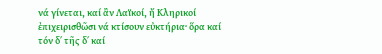νά γίνεται, καί ἂν Λαϊκοί, ἤ Κληρικοί ἐπιχειρισθῶσι νά κτίσουν εὐκτήρια∙ ὅρα καί τόν δ΄ τῆς δ΄ καί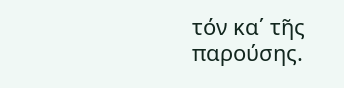τόν κα΄ τῆς παρούσης.